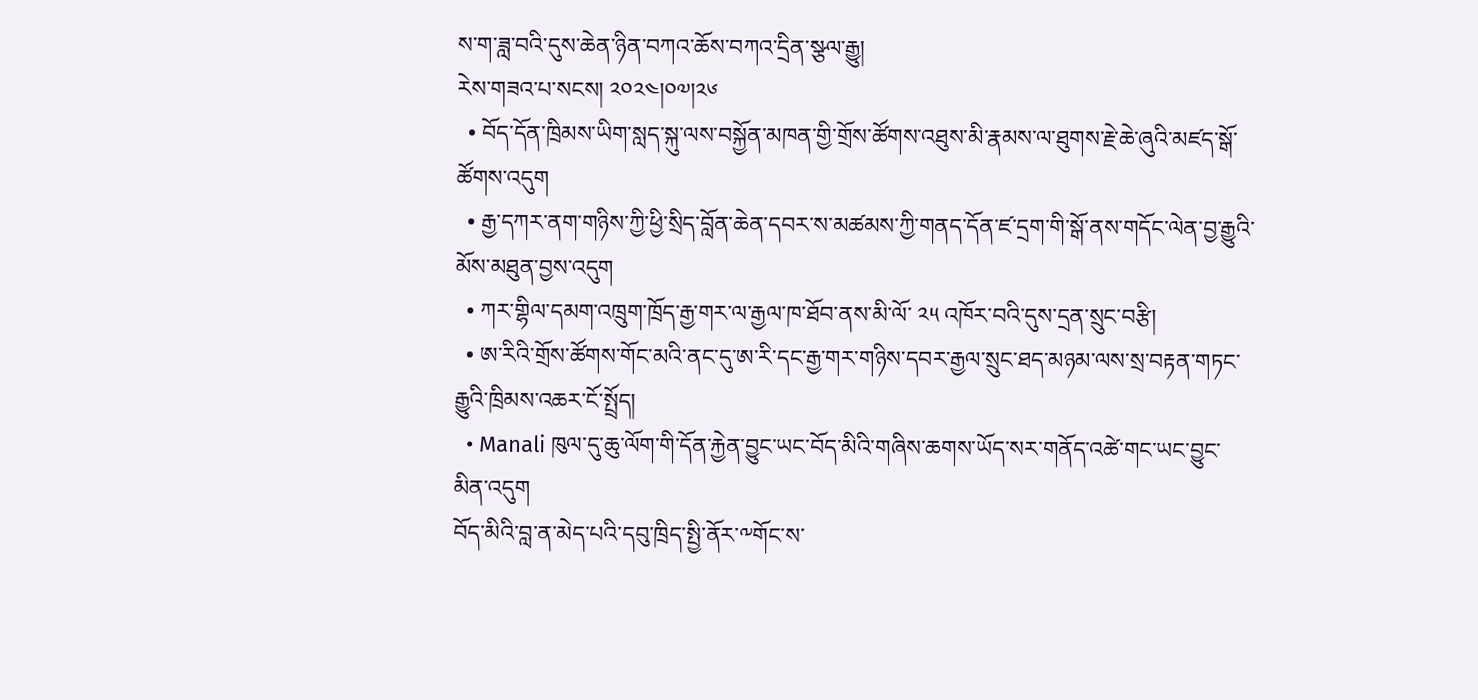ས་ག་ཟླ་བའི་དུས་ཆེན་ཉིན་བཀའ་ཆོས་བཀའ་དྲིན་སྩལ་རྒྱུ།
རེས་གཟའ་པ་སངས། ༢༠༢༤།༠༧།༢༦
  • བོད་དོན་ཁྲིམས་ཡིག་སླད་སྐུ་ལས་བསྐྱོན་མཁན་གྱི་གྲོས་ཚོགས་འཐུས་མི་རྣམས་ལ་ཐུགས་རྗེ་ཆེ་ཞུའི་མཛད་སྒོ་ཚོགས་འདུག
  • རྒྱ་དཀར་ནག་གཉིས་ཀྱི་ཕྱི་སྲིད་བློན་ཆེན་དབར་ས་མཚམས་ཀྱི་གནད་དོན་ཛ་དྲག་གི་སྒོ་ནས་གདོང་ལེན་བྱ་རྒྱུའི་མོས་མཐུན་བྱས་འདུག
  • ཀར་གྷིལ་དམག་འཁྲུག་ཁྲོད་རྒྱ་གར་ལ་རྒྱལ་ཁ་ཐོབ་ནས་མི་ལོ་ ༢༥ འཁོར་བའི་དུས་དྲན་སྲུང་བརྩི།
  • ཨ་རིའི་གྲོས་ཚོགས་གོང་མའི་ནང་དུ་ཨ་རི་དང་རྒྱ་གར་གཉིས་དབར་རྒྱལ་སྲུང་ཐད་མཉམ་ལས་སྲ་བརྟན་གཏང་རྒྱུའི་ཁྲིམས་འཆར་ངོ་སྤྲོད།
  • Manali ཁུལ་དུ་ཆུ་ལོག་གི་དོན་རྐྱེན་བྱུང་ཡང་བོད་མིའི་གཞིས་ཆགས་ཡོད་སར་གནོད་འཚེ་གང་ཡང་བྱུང་མིན་འདུག
བོད་མིའི་བླ་ན་མེད་པའི་དབུ་ཁྲིད་སྤྱི་ནོར་༸གོང་ས་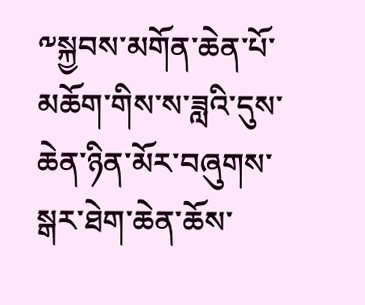༸སྐྱབས་མགོན་ཆེན་པོ་མཆོག་གིས་ས་ཟླའི་དུས་ཆེན་ཉིན་མོར་བཞུགས་སྒར་ཐེག་ཆེན་ཆོས་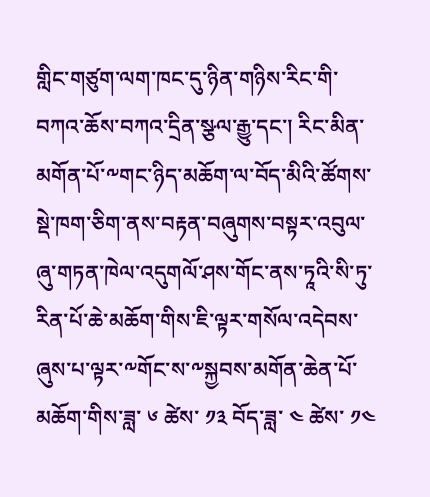གླིང་གཙུག་ལག་ཁང་དུ་ཉིན་གཉིས་རིང་གི་བཀའ་ཆོས་བཀའ་དྲིན་སྩལ་རྒྱུ་དང་། རིང་མིན་མགོན་པོ་༸གང་ཉིད་མཆོག་ལ་བོད་མིའི་ཚོགས་སྡེ་ཁག་ཅིག་ནས་བརྟན་བཞུགས་བསྟར་འབུལ་ཞུ་གཏན་ཁེལ་འདུགལོ་ཤས་གོང་ནས་ཏཱའི་སི་ཏུ་རིན་པོ་ཆེ་མཆོག་གིས་ཇི་ལྟར་གསོལ་འདེབས་ཞུས་པ་ལྟར་༸གོང་ས་༸སྐྱབས་མགོན་ཆེན་པོ་མཆོག་གིས་ཟླ་ ༦ ཚེས་ ༡༣ བོད་ཟླ་ ༤ ཚེས་ ༡༤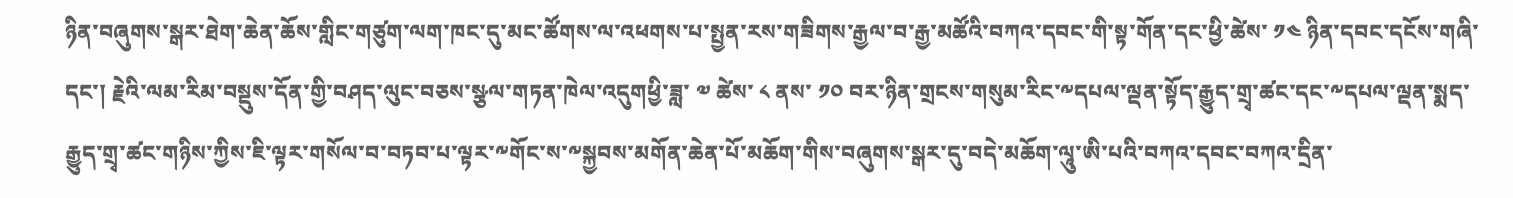ཉིན་བཞུགས་སྒར་ཐེག་ཆེན་ཆོས་གླིང་གཙུག་ལག་ཁང་དུ་མང་ཚོགས་ལ་འཕགས་པ་སྤྱན་རས་གཟིགས་རྒྱལ་བ་རྒྱ་མཚོའི་བཀའ་དབང་གི་སྟ་གོན་དང་ཕྱི་ཚེས་ ༡༤ ཉིན་དབང་དངོས་གཞི་དང་། རྗེའི་ལམ་རིམ་བསྡུས་དོན་གྱི་བཤད་ལུང་བཅས་སྩལ་གཏན་ཁེལ་འདུགཕྱི་ཟླ་ ༧ ཚེས་ ༨ ནས་ ༡༠ བར་ཉིན་གྲངས་གསུམ་རིང་༸དཔལ་ལྡན་སྟོད་རྒྱུད་གྲྭ་ཚང་དང་༸དཔལ་ལྡན་སྨད་རྒྱུད་གྲྭ་ཚང་གཉིས་ཀྱིས་ཇི་ལྟར་གསོལ་བ་བཏབ་པ་ལྟར་༸གོང་ས་༸སྐྱབས་མགོན་ཆེན་པོ་མཆོག་གིས་བཞུགས་སྒར་དུ་བདེ་མཆོག་ལཱུ་ཨི་པའི་བཀའ་དབང་བཀའ་དྲིན་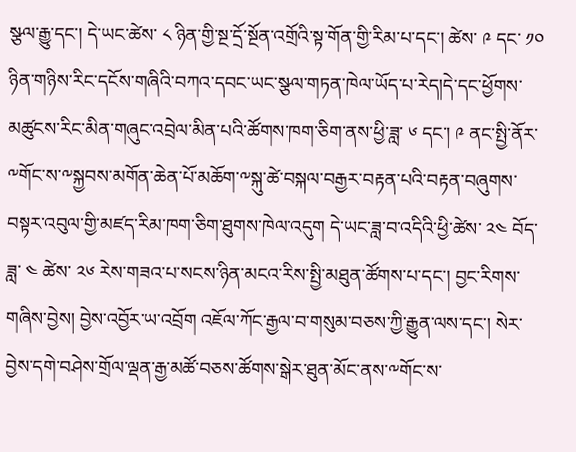སྩལ་རྒྱུ་དང་། དེ་ཡང་ཚེས་ ༨ ཉིན་གྱི་སྔ་དྲོ་སྔོན་འགྲོའི་སྟ་གོན་གྱི་རིམ་པ་དང་། ཚེས་ ༩ དང་ ༡༠ ཉིན་གཉིས་རིང་དངོས་གཞིའི་བཀའ་དབང་ཡང་སྩལ་གཏན་ཁེལ་ཡོད་པ་རེད།དེ་དང་ཕྱོགས་མཚུངས་རིང་མིན་གཞུང་འབྲེལ་མིན་པའི་ཚོགས་ཁག་ཅིག་ནས་ཕྱི་ཟླ་ ༦ དང་། ༩ ནང་སྤྱི་ནོར་༸གོང་ས་༸སྐྱབས་མགོན་ཆེན་པོ་མཆོག་༸སྐུ་ཚེ་བསྐལ་བརྒྱར་བརྟན་པའི་བརྟན་བཞུགས་བསྟར་འབུལ་གྱི་མཛད་རིམ་ཁག་ཅིག་ཐུགས་ཁེལ་འདུག དེ་ཡང་ཟླ་བ་འདིའི་ཕྱི་ཚེས་ ༢༤ བོད་ཟླ་ ༤ ཚེས་ ༢༦ རེས་གཟའ་པ་སངས་ཉིན་མངའ་རིས་སྤྱི་མཐུན་ཚོགས་པ་དང་། བྱང་རིགས་གཞིས་བྱེས། བྱེས་འབྱོར་ཡ་འབྲོག འཇོལ་ཀོང་རྒྱལ་བ་གསུམ་བཅས་ཀྱི་རྒྱུན་ལས་དང་། སེར་བྱེས་དགེ་བཤེས་གྲོལ་ལྡན་རྒྱ་མཚོ་བཅས་ཚོགས་སྒེར་ཐུན་མོང་ནས་༸གོང་ས་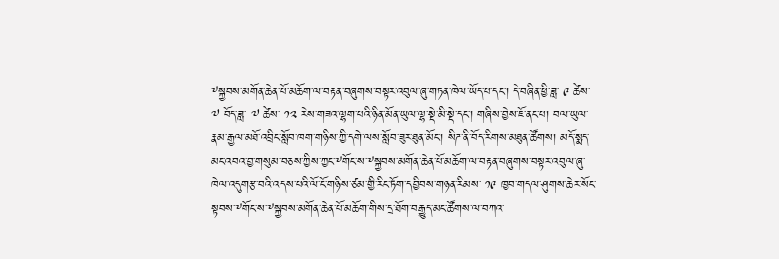༸སྐྱབས་མགོན་ཆེན་པོ་མཆོག་ལ་བརྟན་བཞུགས་བསྟར་འབུལ་ཞུ་གཏན་ཁེལ་ཡོད་པ་དང་། དེ་བཞིན་ཕྱི་ཟླ་ ༩ ཚེས་ ༧ བོད་ཟླ་ ༧ ཚེས་ ༡༢ རེས་གཟའ་ལྷག་པའི་ཉིན་མོན་ཡུལ་ལྷ་སྡེ་མི་སྡེ་དང་། གཞིས་བྱེས་ཇོ་ནང་པ། བལ་ཡུལ་རྣམ་རྒྱལ་མཐོ་འབྲིང་སློབ་ཁག་གཉིས་ཀྱི་དགེ་ལས་སློབ་ཟུར་ཐུན་མོང་། སིཌ་ནི་བོད་རིགས་མཐུན་ཚོགས། མདོ་སྨད་མང་འབའ་བྱ་གསུམ་བཅས་ཀྱིས་ཀྱང་༸གོང་ས་༸སྐྱབས་མགོན་ཆེན་པོ་མཆོག་ལ་བརྟན་བཞུགས་བསྟར་འབུལ་ཞུ་ཁེལ་འདུགརྩ་བའི་འདས་པའི་ལོ་ངོ་གཉིས་ཙམ་གྱི་རིང་ཏོག་དབྱིབས་གཉན་རིམས་ ༡༩ ཁྱབ་གདལ་ཤུགས་ཆེར་སོང་སྟབས་༸གོང་ས་༸སྐྱབས་མགོན་ཆེན་པོ་མཆོག་གིས་དྲ་ཐོག་བརྒྱུད་མང་ཚོགས་ལ་བཀའ་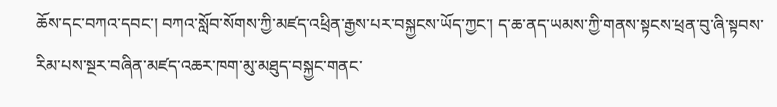ཆོས་དང་བཀའ་དབང་། བཀའ་སློབ་སོགས་ཀྱི་མཛད་འཕྲིན་རྒྱས་པར་བསྐྱངས་ཡོད་ཀྱང་། ད་ཆ་ནད་ཡམས་ཀྱི་གནས་སྟངས་ཕྲན་བུ་ཞི་སྟབས་རིམ་པས་སྔར་བཞིན་མཛད་འཆར་ཁག་མུ་མཐུད་བསྐྱང་གནང་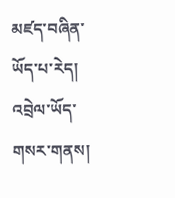མཛད་བཞིན་ཡོད་པ་རེད།
འབྲེལ་ཡོད་གསར་གནས།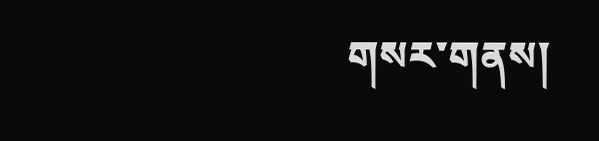གསར་གནས།